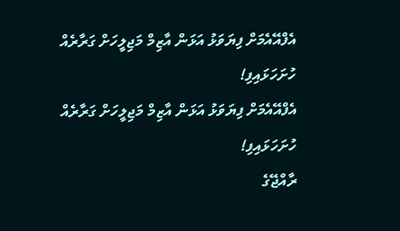އެފްއޭއެމަށް ފިޔަވަޅު އަޅަން އާޒިމް މަޖިލީހަށް ގަރާރެއް ހުށަހަޅައިފި!
އެފްއޭއެމަށް ފިޔަވަޅު އަޅަން އާޒިމް މަޖިލީހަށް ގަރާރެއް ހުށަހަޅައިފި!
ރާއްޖޭގެ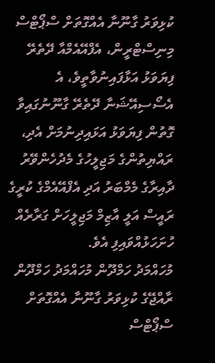ކުޅިވަރު ގާނޫނާ އެއްގޮތަށް ސްޕޯޓްސް މިނިސްޓްރީން، އެފްއޭއެމްއާ ދޭތެރޭ ފިޔަވަޅު އަޅާފައިނުވާތީވެ، އެ އެސޯސިއޭޝަނާ ދޭތެރޭ ގާނޫނުގައިވާ ގޮތުން ފިޔަވަޅު އަޅައިދިނުމަށް އެދި، ރައްޔިތުންގެ މަޖިލީހުގެ މެދުހެންވޭރު ދާއިރާގެ މެމްބަރު އަދި އެފްއޭއެމްގެ ކުރީގެ ރައީސް އަލީ އާޒިމް މަޖިލީހަށް ގަރާރެއް ހުށަހަޅުއްވައިފި އެވެ.
މުހައްމަދު ހަމްދޫން މުހައްމަދު ހަމްދޫން
ރާއްޖޭގެ ކުޅިވަރު ގާނޫނާ އެއްގޮތަށް ސްޕޯޓްސް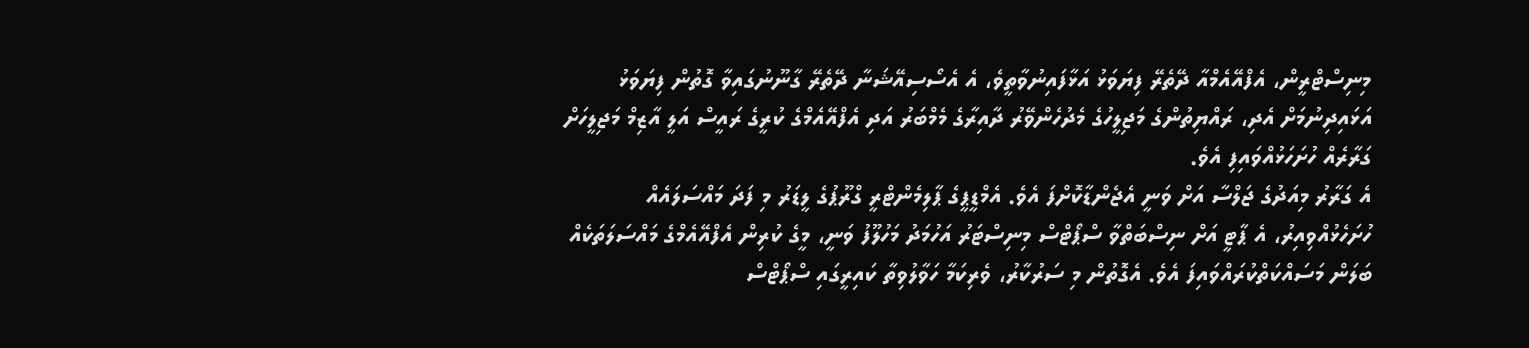މިނިސްޓްރީން، އެފްއޭއެމްއާ ދޭތެރޭ ފިޔަވަޅު އަޅާފައިނުވާތީވެ، އެ އެސޯސިއޭޝަނާ ދޭތެރޭ ގާނޫނުގައިވާ ގޮތުން ފިޔަވަޅު އަޅައިދިނުމަށް އެދި، ރައްޔިތުންގެ މަޖިލީހުގެ މެދުހެންވޭރު ދާއިރާގެ މެމްބަރު އަދި އެފްއޭއެމްގެ ކުރީގެ ރައީސް އަލީ އާޒިމް މަޖިލީހަށް ގަރާރެއް ހުށަހަޅުއްވައިފި އެވެ.
އެ ގަރާރު މިއަދުގެ ޖަލްސާ އަށް ވަނީ އެޖެންޑާކޮށްފަ އެވެ. އެމްޑީޕީގެ ޕާލިމެންޓްރީ ގްރޫޕުގެ ލީޑަރު މި ފަދަ މައްސަލައެއް ހުށަހެޅުއްވިއިރު، އެ ޕާޓީ އަށް ނިސްބަތްވާ ސްޕޯޓްސް މިނިސްޓަރު އަހުމަދު މަހުލޫފު ވަނީ، މީގެ ކުރިން އެފްއޭއެމްގެ މައްސަލަތަކެއް ބަލަން މަސައްކަތްކުރައްވައިފަ އެވެ. އެގޮތުން މި ސަރުކާރު، ވެރިކަމާ ހަވާލުވިތާ ކައިރީގައި ސްޕޯޓްސް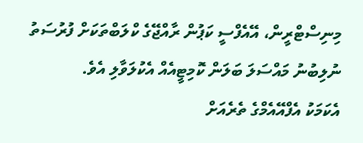މިނިސްޓްރީން، އޭއެފްސީ ކަޕުން ރާއްޖޭގެ ކްލަބްތަކަށް ފުރުސަތު ނުލިބުނު މައްސަލަ ބަލަން ކޮމިޓީއެއް އެކުލަވާލި އެވެ.
އެކަމަކު އެފްއޭއެމްގެ ތެރެއަށް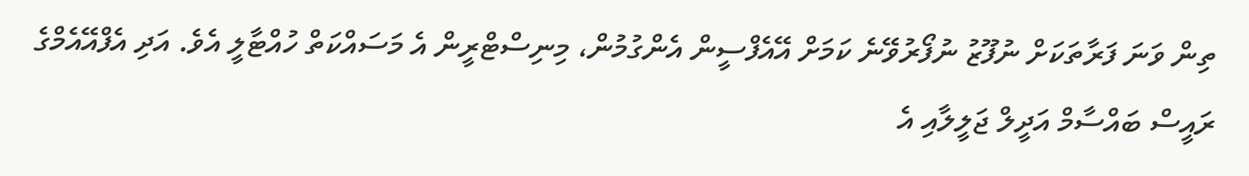ތިން ވަނަ ފަރާތަކަށް ނުފޫޒު ނުފޯރުވޭނެ ކަމަށް އޭއެފްސީން އެންގުމުން، މިނިސްޓްރީން އެ މަސައްކަތް ހުއްޓާލީ އެވެ. އަދި އެފްއޭއެމްގެ ރައީސް ބައްސާމް އަދީލް ޖަލީލާއި އެ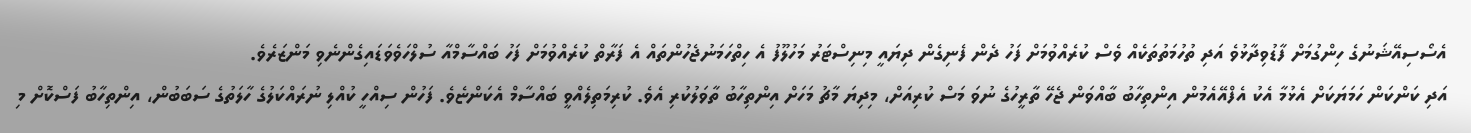އެސޯސިއޭޝަނުގެ ހިންގުމަށް ފާޑުވިދާޅުވެ އަދި ތުހުމަތުތަކެއް ވެސް ކުރެއްވުމަށް ފަހު ދެން ފެނިގެން ދިޔައީ މިނިސްޓަރު މަހުލޫފު އެ ހިތްހަމަނުޖެހުންތައް އެ ފަރާތް ކުރެއްވުމަށް ފަހު ބައްސާމްއާ ސުލްހަވެވަޑައިގެންނެވި މަންޒަރެވެ.
އަދި ކަންކަން ހަމަޔަކަށް އެޅުމާ އެކު އެފްއޭއެމުން އިންތިހާބު ބާއްވަން ޖެހޭ ތާރީހުގެ ނުވަ މަސް ކުރިއަށް، މިދިޔަ މާޗު މަހަށް އިންތިހާބު ތާވަލުކުރި އެވެ. ކުރިމަތިލެއްވީ ބައްސާމް އެކަންޏެވެ. ފަހުން ސިއްހީ ކުއްލި ނުރައްކަލުގެ ހާލަތުގެ ސަބަބުން، އިންތިހާބު ފަސްކޮށް މި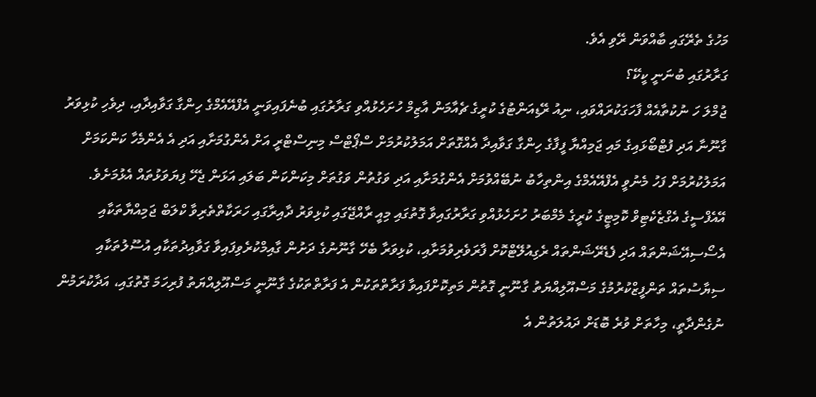މަހުގެ ތެރޭގައި ބާއްވަން ރޭވި އެވެ.
ގަރާރުގައި ބުނަނީ ކީކޭ؟
ޖުމްލަ ހަ ނުކުތާއެއް ފާހަގަކުރައްވައި، ނިއު ރޭޑިއަންޓުގެ ކުރީގެ ޗެއާމަން އާޒިމް ހުށަހެޅުއްވި ގަރާރުގައި ބުނެފައިވަނީ އެފްއޭއެމްގެ ހިންގާ ގަވާއިދާއި، ދިވެހި ކުޅިވަރު ގާނޫނާ އަދި ފުޓްބޯޅައިގެ މައި ޖަމިއްޔާ ފީފާގެ ހިންގާ ގަވާއިދާ އެއްގޮތަށް އަމަލުކުރުމަށް ސްޕޯޓްސް މިނިސްޓްރީ އަށް އެންގުމަށާއި އަދި އެ އެންމެހާ ކަންކަމަށް އަމަލުކުރުމަށް ފަހު މެނުވީ އެފްއޭއެމްގެ އިންތިހާބު ނުބޭއްވުމަށް އެންގުމަށާއި އަދި ވަގުތުން ވަގުތަށް މިކަންކަން ބަލައި އަޅަން ޖެހޭ ފިޔަވަޅުތައް އެޅުމަށެވެ.
އޭއެފްސީގެ އެގްޒެކެޓިވް ކޮމިޓީގެ ކުރީގެ މެމްބަރު ހުށަހެޅުއްވި ގަރާރުގައިވާ ގޮތުގައި މިއީ ރާއްޖޭގައި ކުޅިވަރު ދާއިރާގައި ހަރަކާތްތެރިވާ ކްލަބް ޖަމިއްޔާތަކާއި އެސޯސިއޭޝަންތައް އަދި ފެޑެރޭޝަންތައް ރެގިއުލޭޓްކޮށް ފާރަވެރިވުމަށާއި، ކުޅިވަރާ ބެހޭ ގާނޫނުގެ ދަށުން ގާއިމްކުރެވިފައިވާ ގަވާއިދުތަކާއި އުސޫލުތަކާއި ސިޔާސުތައް ތަންފީޒްކުރުމުގެ މަސްއޫލިއްޔަތު ގާނޫނީ ގޮތުން މަތިކޮށްފައިވާ ފަރާތްތަކުން އެ ފަރާތްތަކުގެ ގާނޫނީ މަސްއޫލިއްޔަތު ފުރިހަމަ ގޮތުގައި، އަދާކުރަމުން ނުގެންދާތީ، މިހާތަށް ވުރެ ބޮޑަށް ދައުލަތުން އެ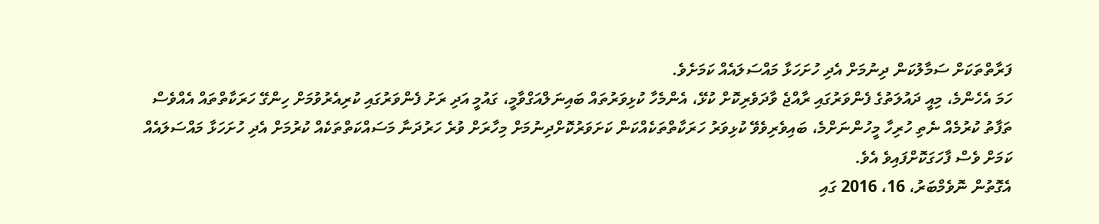ފަރާތްތަކަށް ސަމާލުކަން ދިނުމަށް އެދި ހުށަހަޅާ މައްސަލައެއް ކަމަށެވެ.
ހަމަ އެހެންމެ، މިއީ ދައުލަތުގެ ފެންވަރުގައި ރާއްޖެ ވާދަވެރިކޮށް ކުޅޭ، އެންމެހާ ކުޅިވަރުތައް ބައިނަލްއަގްވާމީ، ގައުމީ އަދި ރަށު ފެންވަރުގައި ކުރިއެރުވުމަށް ހިންގޭ ހަރަކާތްތައް އެއްވެސް ތަފާތު ކުރުމެއް ނެތި ހުރިހާ މީހުންނަށްމެ، ބައިވެރިވެވޭ ކުޅިވަރު ހަރަކާތްތަކެއްކަން ކަށަވަރުކޮށްދިނުމަށް މިހާރަށް ވުރެ ހަރުދަނާ މަސައްކަތްތަކެއް ކުރުމަށް އެދި ހުށަހަޅާ މައްސަލައެއް ކަމަށް ވެސް ފާހަގަކޮށްފައިވެ އެވެ.
އެގޮތުން ނޮވެމްބަރު، 16، 2016 ގައި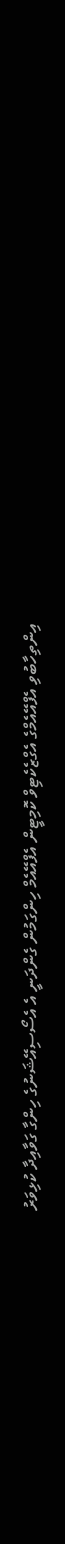އިންތިހާބުވި އެފްއޭއެމްގެ އެގްޒެކެޓިވް ކޮމިޓީން އެފްއޭއެމް ހިންގަމުން ގެންދަނީ އެ އެސޯސިއޭޝަނުގެ ހިންގާ ގަވާއިދާ ކުޅިވަރު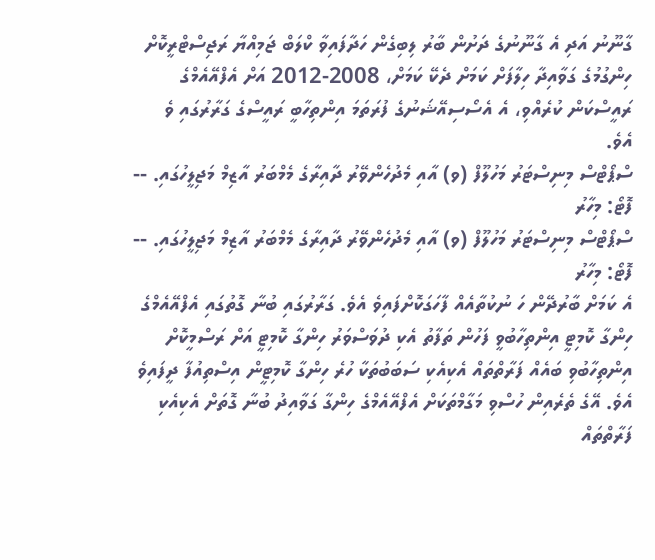ގާނޫނު އަދި އެ ގާނޫނުގެ ދަށުން ބާރު ލިބިގެން ހަދާފައިވާ ކްލަބް ޖަމިއްޔާ ރަޖިސްޓްރީކޮށް ހިންގުމުގެ ގަވާއިދާ ހިލާފަށް ކަމަށް ދެކޭ ކަމަށް، 2008-2012 އަށް އެފްއޭއެމްގެ ރައީސްކަން ކުރެއްވި، އެ އެސޯސިއޭޝަނުގެ ފުރަތަމަ އިންތިހާބީ ރައީސްގެ ގަރާރުގައި ވެ އެވެ.
ސްޕޯޓްސް މިނިސްޓަރު މަހުލޫފް (ވ) އާއި މެދުހެންވޭރު ދާއިރާގެ މެމްބަރު އާޒިމް މަޖިލީހުގައި. -- ފޮޓޯ: މިހާރު
ސްޕޯޓްސް މިނިސްޓަރު މަހުލޫފް (ވ) އާއި މެދުހެންވޭރު ދާއިރާގެ މެމްބަރު އާޒިމް މަޖިލީހުގައި. -- ފޮޓޯ: މިހާރު
އެ ކަމަށް ބާރުދޭން ހަ ނުކުތާއެއް ފާހަގަކޮށްފައިވެ އެވެ. ގަރާރުގައި ބުނާ ގޮތުގައި އެފްއޭއެމްގެ ހިންގާ ކޮމިޓީ އިންތިހާބުވީ ފަހުން ތަފާތު އެކި ދުވަސްވަރު ހިންގާ ކޮމިޓީ އަށް ރަސްމީކޮށް އިންތިހާބުވި ބައެއް ފަރާތްތައް އެކިއެކި ސަބަބުތަކާ ހުރެ ހިންގާ ކޮމިޓީން އިސްތިއުފާ ދީފައިވެ އެވެ. އޭގެ ތެރެއިން ހުސްވި މަގާމްތަކަށް އެފްއޭއެމްގެ ހިންގާ ގަވާއިދު ބުނާ ގޮތަށް އެކިއެކި ފަރާތްތައް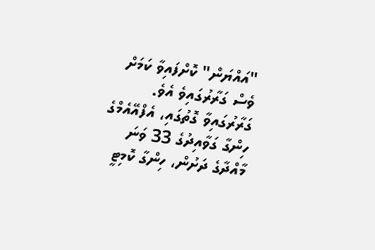"އައްޔަން" ކޮށްފައިވާ ކަމަށް ވެސް ގަރާރުގައިވެ އެވެ.
ގަރާރުގައިވާ ގޮތުގައި، އެފްއޭއެމްގެ ހިންގާ ގަވާއިދުގެ 33 ވަނަ މާއްދާގެ ދަށުން، ހިންގާ ކޮމިޓީ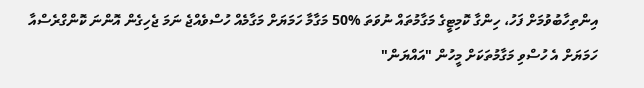އިންތިހާބުވުމަށް ފަހު، ހިންގާ ކޮމިޓީގެ މަގާމުތައް ނުވަތަ %50 މަގާމާ ހަމަޔަށް މަގާމެއް ހުސްވެއްޖެ ނަމަ ޖެހިގެން އޮންނަ ކޮންގްރެސްއާ ހަމަޔަށް އެ ހުސްވި މަގާމުތަކަށް މީހުން "އައްޔަން"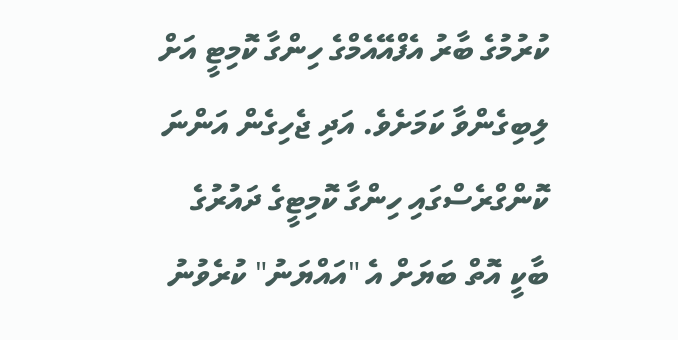ކުރުމުގެ ބާރު އެފްއޭއެމްގެ ހިންގާ ކޮމިޓީ އަށް ލިބިގެންވާ ކަމަށެވެ. އަދި ޖެހިގެން އަންނަ ކޮންގްރެސްގައި ހިންގާ ކޮމިޓީގެ ދައުރުގެ ބާކީ އޮތް ބަޔަށް އެ "އައްޔަނު" ކުރެވުނު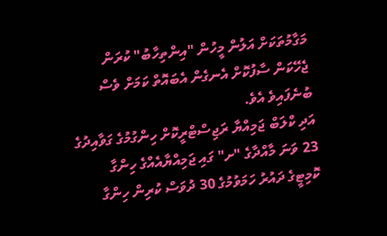މަގާމުތަކަށް އަލުން މީހުން "އިންތިހާބު" ކުރަން ޖެހޭކަން ސާފުކޮށް އެނގެން އެބައޮތް ކަމަށް ވެސް ބުނެފައިވެ އެވެ.
އަދި ކްލަބް ޖަމިއްޔާ ރަޖިސްޓްރީކޮށް ހިންގުމުގެ ގަވާއިދުގެ 23 ވަނަ މާއްދާގެ "ށ" ގައި ޖަމިއްޔާއެއްގެ ހިންގާ ކޮމިޓީގެ ދައުރު ހަމަވުމުގެ 30 ދުވަސް ކުރިން ހިންގާ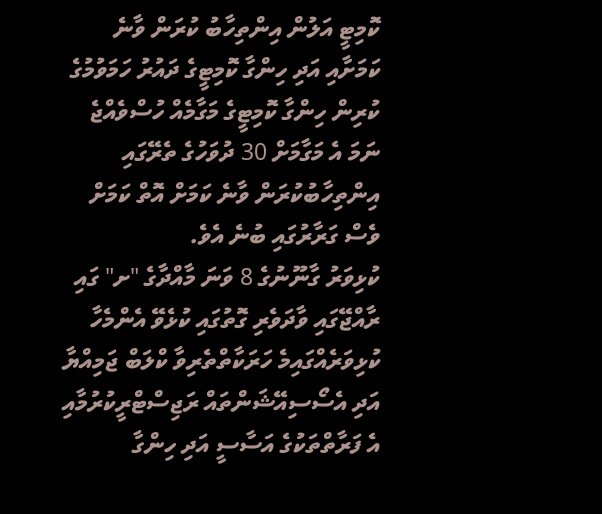ކޮމިޓީ އަލުން އިންތިހާބު ކުރަން ވާނެ ކަމަށާއި އަދި ހިންގާ ކޮމިޓީގެ ދައުރު ހަމަވުމުގެ ކުރިން ހިންގާ ކޮމިޓީގެ މަގާމެއް ހުސްވެއްޖެ ނަމަ އެ މަގާމަށް 30 ދުވަހުގެ ތެރޭގައި އިންތިހާބުކުރަން ވާނެ ކަމަށް އޮތް ކަމަށް ވެސް ގަރާރުގައި ބުނެ އެވެ.
ކުޅިވަރު ގާނޫނުގެ 8 ވަނަ މާއްދާގެ "ށ" ގައި ރާއްޖޭގައި ވާދަވެރި ގޮތުގައި ކުޅެވޭ އެންމެހާ ކުޅިވަރެއްގައިމެ ހަރަކާތްތެރިވާ ކްލަބް ޖަމިއްޔާ އަދި އެސޯސިއޭޝަންތައް ރަޖިސްޓްރީކުރުމާއި އެ ފަރާތްތަކުގެ އަސާސީ އަދި ހިންގާ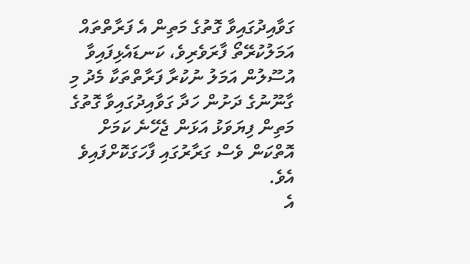ގަވާއިދުގައިވާ ގޮތުގެ މަތިން އެ ފަރާތްތައް އަމަލުކުރޭތޯ ފާރަވެރިވެ، ކަނޑައެޅިފައިވާ އުސޫލުން އަމަލު ނުކުރާ ފަރާތްތަކާ މެދު މި ގާނޫނުގެ ދަށުން ހަދާ ގަވާއިދުގައިވާ ގޮތުގެ މަތިން ފިޔަވަޅު އަޅަން ޖެހޭނެ ކަމަށް އޮތްކަން ވެސް ގަރާރުގައި ފާހަގަކޮށްފައިވެ އެވެ.
އެ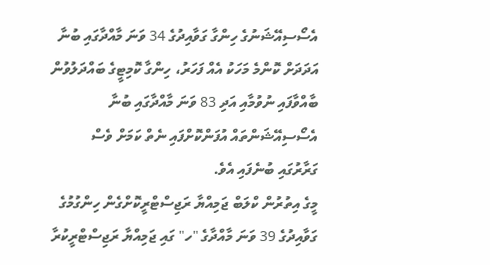އެސޯސިއޭޝަނުގެ ހިންގާ ގަވާއިދުގެ 34 ވަނަ މާއްދާގައި ބުނާ އަދަދަށް ކޮންމެ މަހަކު އެއް ފަހަރު، ހިންގާ ކޮމިޓީގެ ބައްދަލުވުން ބާއްވާފައި ނުވުމާއި އަދި 83 ވަނަ މާއްދާގައި ބުނާ އެސޯސިއޭޝަންތައް އުފަންކޮށްފައި ނެތް ކަމަށް ވެސް ގަރާރުގައި ބުނެފައި އެވެ.
މީގެ އިތުރުން ކްލަބް ޖަމިއްޔާ ރަޖިސްޓްރީކޮށްގެން ހިންގުމުގެ ގަވާއިދުގެ 39 ވަނަ މާއްދާގެ "ހ" ގައި ޖަމިއްޔާ ރަޖިސްޓްރީކުރާ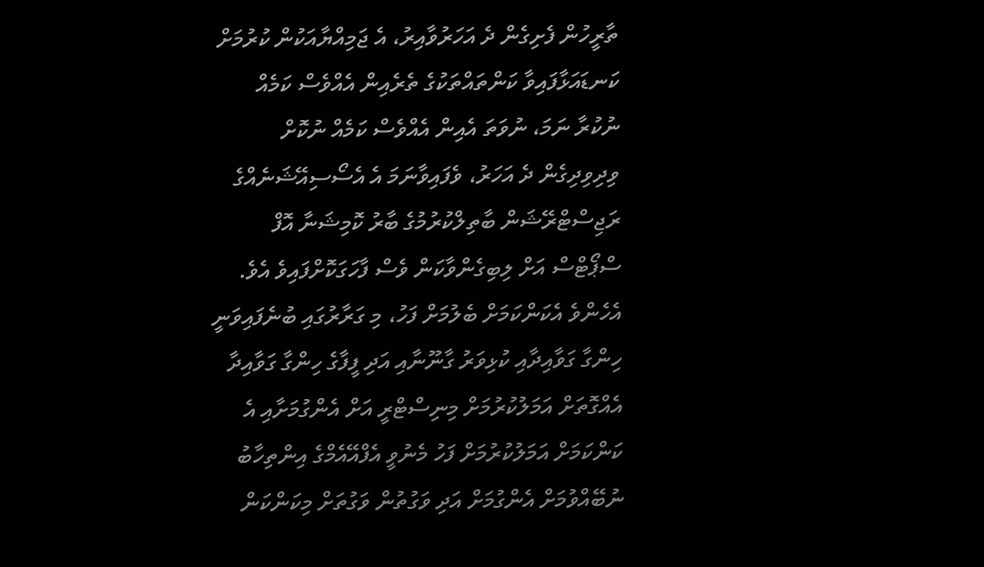ތާރީހުން ފެށިގެން ދެ އަހަރުވާއިރު، އެ ޖަމިއްޔާއަކުން ކުރުމަށް ކަނޑައަޅާފައިވާ ކަންތައްތަކުގެ ތެރެއިން އެއްވެސް ކަމެއް ނުކުރާ ނަމަ، ނުވަތަ އެއިން އެއްވެސް ކަމެއް ނުކޮށް ވިދިވިދިގެން ދެ އަހަރު، ވެފައިވާނަމަ އެ އެސޯސިއޭޝަނެއްގެ ރަޖިސްޓްރޭޝަން ބާތިލްކުރުމުގެ ބާރު ކޮމިޝަނާ އޮފް ސްޕޯޓްސް އަށް ލިބިގެންވާކަން ވެސް ފާހަގަކޮށްފައިވެ އެވެ.
އެހެންވެ އެކަންކަމަށް ބެލުމަށް ފަހު، މި ގަރާރުގައި ބުނެފައިވަނީ ހިންގާ ގަވާއިދާއި ކުޅިވަރު ގާނޫނާއި އަދި ފީފާގެ ހިންގާ ގަވާއިދާ އެއްގޮތަށް އަމަލުކުރުމަށް މިނިސްޓްރީ އަށް އެންގުމަށާއި އެ ކަންކަމަށް އަމަލުކުރުމަށް ފަހު މެނުވީ އެފްއޭއެމްގެ އިންތިހާބު ނުބޭއްވުމަށް އެންގުމަށް އަދި ވަގުތުން ވަގުތަށް މިކަންކަން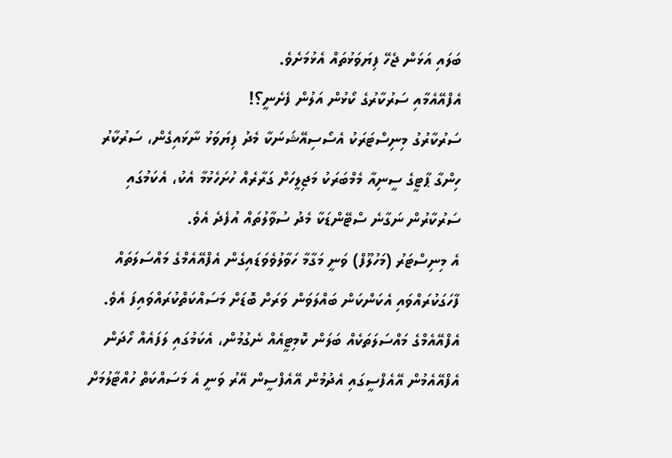ބަލައި އަޅަން ޖެހޭ ފިޔަވަޅުތައް އެޅުމަށެވެ.
އެފްއޭއެމާއި ސަރުކާރުގެ ކޯޅުން އަލުން ފެށެނީ؟!
ސަރުކާރުގު މިނިސްޓަރަކު އެސޯސިއޭޝަނަކާ މެދު ފިޔަވަޅު ނާޅައިގެން، ސަރުކާރު ހިންގާ ޕާޓީގެ ސީނިއާ މެމްބަރަކު މަޖިލީހަށް ގަރާރެއް ހުށަހެޅުމާ އެކު، އެކަމުގައި ސަރުކާރުން ނަގާނެ ސްޓޭންޑަކާ މެދު ސުވާލުތައް އުފެދެ އެވެ.
އެ މިނިސްޓަރު (މަހުލޫފް) ވަނީ މަގާމާ ހަވާލުވެވަޑައިގެން އެފްއޭއެމްގެ މައްސަލަތައް ފާހަގަކުރައްވައި އެކަންކަން ބައްލަވަން ވަރަށް ބޮޑަށް މަސައްކަތްކުރައްވައިފަ އެވެ. އެފްއޭއެމްގެ މައްސަލަތަކެއް ބަލަން ކޮމިޓީއެއް ނެގުމުން، އެކަމުގައި ލަފައެއް ހޯދަން އެފްއޭއެމުން އޭއެފްސީގައި އެދުމުން އޭއެފްސީން އޭރު ވަނީ އެ މަސައްކަތް ހުއްޓާލުމަށް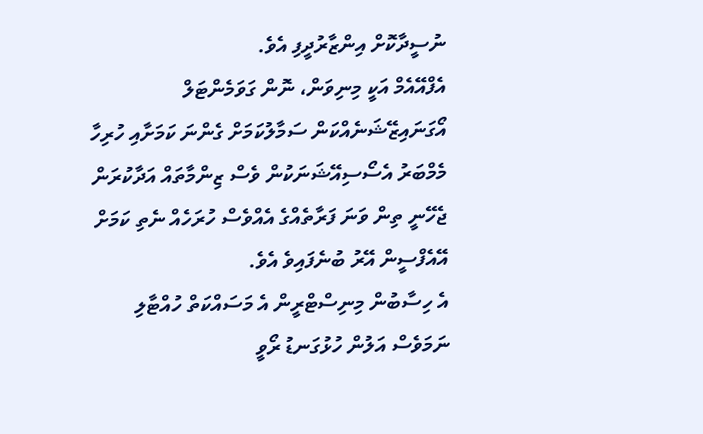ނުސީދާކޮށް އިންޒާރުދީފި އެވެ.
އެފްއޭއެމް އަކީ މިނިވަން، ނޮން ގަވަމެންޓަލް އޯގަނައިޒޭޝަނެއްކަން ސަމާލުކަމަށް ގެންނަ ކަމަށާއި ހުރިހާ މެމްބަރު އެސޯސިއޭޝަނަކުން ވެސް ޒިންމާތައް އަދާކުރަން ޖެހޭނީ ތިން ވަނަ ފަރާތެއްގެ އެއްވެސް ހުރަހެއް ނެތި ކަމަށް އޭއެފްސީން އޭރު ބުނެފައިވެ އެވެ.
އެ ހިސާބުން މިނިސްޓްރީން އެ މަސައްކަތް ހުއްޓާލި ނަމަވެސް އަލުން ހުޅުގަނޑު ރޯވީ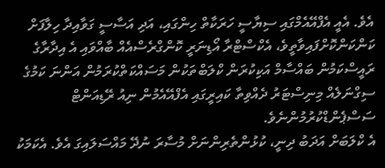އެވެ. އެއީ އެފްއޭއެމްގައި ސިޔާސީ ހަރަކާތް ހިންގައި، އަދި އަސާސީ ގަވާއިދާ ހިލާފަށް ކަންކަންކޮށްފައިވާތީވެ، އެކްސްޓްރާ އޯޑިނަރީ ކޮންގްރެސްއެއް ބާއްވައި އެ އިދާރާގެ ރައީސްކަމުން ބައްސާމް އަކިކުރަން ކްލަބްތަކުން މަސައްކަތްކުރަމުން އަންނަ ކަމުގެ ސިގްނަލެއް މިނިސްޓަރު ދެއްވިތާ ކައިރީގައި އެފްއޭއެމުން ނިއު ރޭޑިއަންޓް ސަސްޕެންޑްކުރުމުންނެވެ.
އެ ކްލަބަށް އަދަބު ދިނީ، ކުޅުންތެރިންނަށް މުސާރަ ނުދޭ މައްސަލައިގަ އެވެ. އެކަމަކު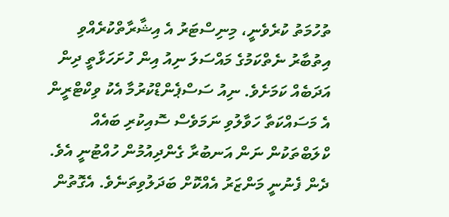ތުހުމަތު ކުރެވެނީ، މިނިސްޓަރު އެ އިޝާރާތްކުރެއްވި އިތުބާރު ނެތްކަމުގެ މައްސަލަ ނިއު އިން ހުށަހަޅާތީ ދިން އަދަބެއް ކަމަށެވެ. ނިއު ސަސްޕެންޑްކުރުމާ އެކު ވިކްޓްރީން އެ މަސައްކަތާ ހަވާލުވި ނަމަވެސް ސޮއިކުރި ބައެއް ކްލަބްތަކުން ނަން އަނބުރާ ގެންދިއުމުން ހުއްޓުނީ އެވެ.
ދެން ފެނުނީ މަންޒަރު އެއްކޮށް ބަދަލުވިތަނެވެ. އެގޮތުން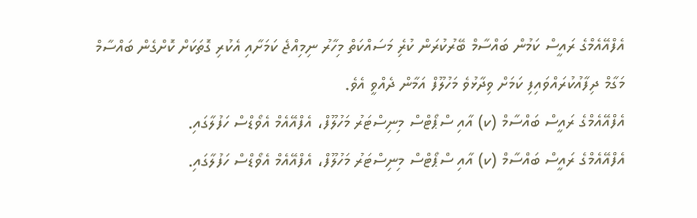އެފްއޭއެމްގެ ރައީސް ކަމުން ބައްސާމް ބޭރުކުރަން ކުރެި މަސައްކަތް މިހާރު ނިމިއްޖެ ކަމަށާއި އެކުރި ގޮތަކަށް ކޮށްގެން ބައްސާމް މަގާމް ދިފާއުކުރައްވައިފި ކަމަށް ވިދާޅުވެ މަހުލޫފް އަމާން ދެއްވީ އެވެ.
އެފްއޭއެމްގެ ރައީސް ބައްސާމް (ކ) އާއި ސްޕޯޓްސް މިނިސްޓަރު މަހުލޫފް، އެފްއޭއެމް އެވޯޑްސް ހަފުލާގައި.
އެފްއޭއެމްގެ ރައީސް ބައްސާމް (ކ) އާއި ސްޕޯޓްސް މިނިސްޓަރު މަހުލޫފް، އެފްއޭއެމް އެވޯޑްސް ހަފުލާގައި.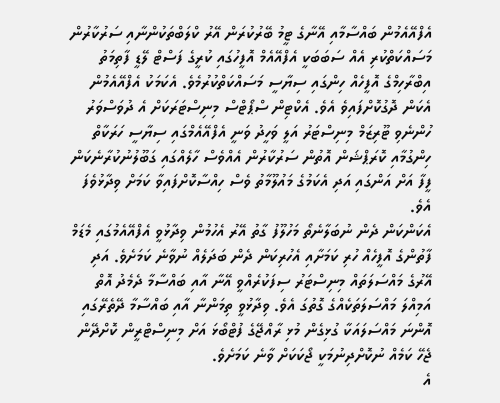އެފްއޭއެމުން ބައްސާމާއި އޭނާގެ ޓީމު ބޭރުކުރަން އޭރު ކްލަބްތަކުންނާއި ސަރުކާރުން މަސައްކަތްކުރި އެއް ސަބަބަކީ އެފްއޭއެމް އޮފީހުގައި ކުރީގެ ފަސްޓް ލޭޑީ ފާތިމަތު އިބްރާހިމްގެ އޮފީހެއް ހިންގައި ސިޔާސީ މަސައްކަތްކުރުމެވެ. އެކަމަކު އެފްއޭއެމުން އެކަން ދޮގުކޮށްފައިވެ އެވެ. އެކްޓިން ސްޕޯޓްސް މިނިސްޓަރަކަށް އެ ދުވަސްވަރު ހުންނެވި ޓޫރިޒަމް މިނިސްޓަރު އަލީ ވަހީދު ވަނީ އެފްއޭއެމްގައި ސިޔާސީ ހަރަކާތް ހިންގުމާއި ކޮރަޕްޝަން އޮތުން ސަރުކާރުން އެއްވެސް ހާލެއްގައި ގަބޫލުނުކުރާނެކަން ފީފާ އަށް އަންގައި އަދި އެކަމުގެ މައުލޫމާތު ވެސް ހިއްސާކޮށްފައިވާ ކަމަށް ވިދާޅުވެފަ އެވެ.
އެކަންކަން ދެން ނުބަލާނެތޯ މަހުލޫފު ގާތު އޭރު އެހުމުން ވިދާޅުވީ އެފްއޭއެމުގައި މެޑަމް ފާތުންގެ އޮފީހެއް ހުރި ކަމަށާއި އެހުރިކަން ދެން ބަދަލެއް ނުވާނެ ކަމަށެވެ. އަދި އޭރުގެ މައްސަލަތައް މިނިސްޓަރު ސިފަކުރެއްވީ އޭނާ އާއި ބައްސާމާ ދެމެދު އޮތް އަމިއްލަ މައްސަލަތަކެއްގެ ގޮތުގަ އެވެ. ވިދާޅުވީ ތިމަންނާ އާއި ބައްސާމާ ދޭތެރޭގައި އޮންނަ މައްސަލައަކާ ގުޅިގެން މުޅި ރާއްޖޭގެ ފުޓްބޯޅަ އަށް މިނިސްޓްރީން ކޮށްދޭން ޖެހޭ ކަމެއް ނުކޮށްދިނުމަކީ ޖޯކަކަށް ވާނެ ކަމަށެވެ.
އެ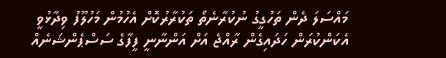މައްސަލަ ދެން ތަހުގީގު ނުކުރާނެތޯ ތަކުރާރުކޮށް އެހުމުން މަހުލޫފު ވިދާޅުވީ އެކަންކުރަން ހަދައިގެން ރާއްޖެ އަށް އަންނާނީ ފީފާގެ ސަސްޕެންޝަނެއް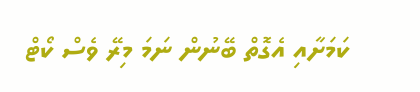ކަމަށާއި އެގޮތް ބޭނުން ނަމަ މިރޭ ވެސް ކޯޓް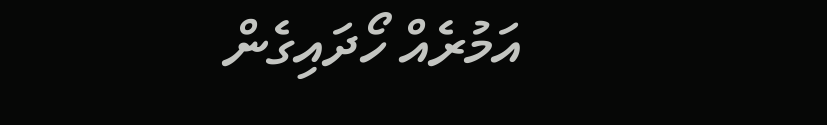އަމުރެއް ހޯދައިގެން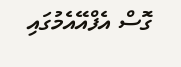ގޮސް އެފްއޭއެމުގައި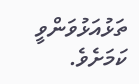ތަޅުއަޅުވަންވީ ކަމަށެވެ.